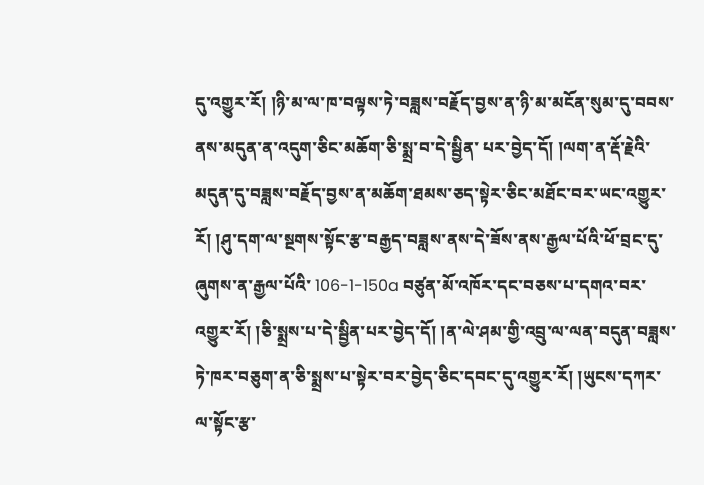དུ་འགྱུར་རོ། །ཉི་མ་ལ་ཁ་བལྟས་ཏེ་བཟླས་བརྗོད་བྱས་ན་ཉི་མ་མངོན་སུམ་དུ་བབས་ནས་མདུན་ན་འདུག་ཅིང་མཆོག་ཅི་སྨྲ་བ་དེ་སྦྱིན་ པར་བྱེད་དོ། །ལག་ན་རྡོ་རྗེའི་མདུན་དུ་བཟླས་བརྗོད་བྱས་ན་མཆོག་ཐམས་ཅད་སྟེར་ཅིང་མཐོང་བར་ཡང་འགྱུར་རོ། །ཤུ་དག་ལ་སྔགས་སྟོང་རྩ་བརྒྱད་བཟླས་ནས་དེ་ཟོས་ནས་རྒྱལ་པོའི་ཕོ་བྲང་དུ་ཞུགས་ན་རྒྱལ་པོའི་ 106-1-150a བཙུན་མོ་འཁོར་དང་བཅས་པ་དགའ་བར་འགྱུར་རོ། །ཅི་སྨྲས་པ་དེ་སྦྱིན་པར་བྱེད་དོ། །ན་ལེ་ཤམ་གྱི་འབྲུ་ལ་ལན་བདུན་བཟླས་ཏེ་ཁར་བཅུག་ན་ཅི་སྨྲས་པ་སྟེར་བར་བྱེད་ཅིང་དབང་དུ་འགྱུར་རོ། །ཡུངས་དཀར་ ལ་སྟོང་རྩ་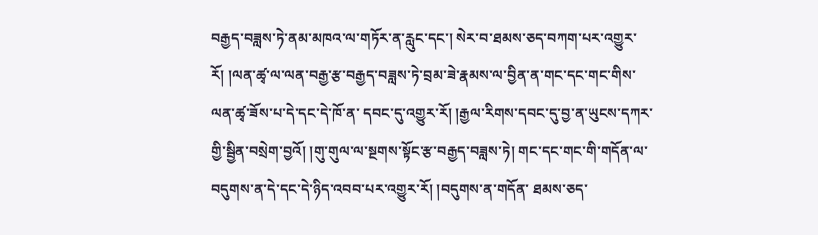བརྒྱད་བཟླས་ཏེ་ནམ་མཁའ་ལ་གཏོར་ན་རླུང་དང་། སེར་བ་ཐམས་ཅད་བཀག་པར་འགྱུར་རོ། །ལན་ཚྭ་ལ་ལན་བརྒྱ་རྩ་བརྒྱད་བཟླས་ཏེ་བྲམ་ཟེ་རྣམས་ལ་བྱིན་ན་གང་དང་གང་གིས་ལན་ཚྭ་ཟོས་པ་དེ་དང་དེ་ཁོ་ན་ དབང་དུ་འགྱུར་རོ། །རྒྱལ་རིགས་དབང་དུ་བྱ་ན་ཡུངས་དཀར་གྱི་སྦྱིན་བསྲེག་བྱའོ། །གུ་གུལ་ལ་སྔགས་སྟོང་རྩ་བརྒྱད་བཟླས་ཏེ། གང་དང་གང་གི་གདོན་ལ་བདུགས་ན་དེ་དང་དེ་ཉིད་འབབ་པར་འགྱུར་རོ། །བདུགས་ན་གདོན་ ཐམས་ཅད་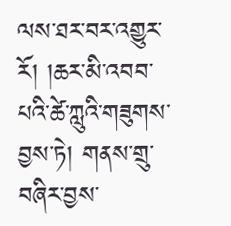ལས་ཐར་བར་འགྱུར་རོ། །ཆར་མི་འབབ་པའི་ཚེ་ཀླུའི་གཟུགས་བྱས་ཏེ། གནས་གྲུ་བཞིར་བྱས་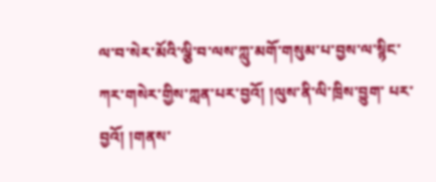ལ་བ་སེར་མོའི་ལྕི་བ་ལས་ཀླུ་མགོ་གསུམ་པ་བྱས་ལ་སྙིང་ཀར་གསེར་གྱིས་ཀླན་པར་བྱའོ། །ལུས་ནི་ལི་ཁྲིས་བྱུག་ པར་བྱའོ། །གནས་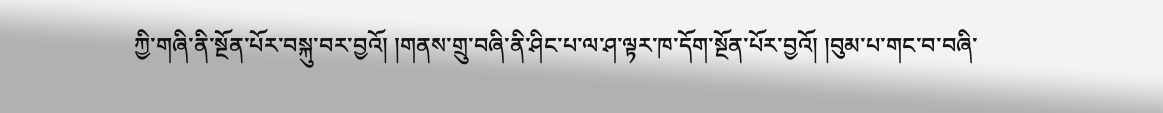ཀྱི་གཞི་ནི་སྔོན་པོར་བསྐུ་བར་བྱའོ། །གནས་གྲུ་བཞི་ནི་ཤིང་པ་ལ་ཤ་ལྟར་ཁ་དོག་སྔོན་པོར་བྱའོ། །བུམ་པ་གང་བ་བཞི་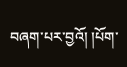བཞག་པར་བྱའོ། །པོག་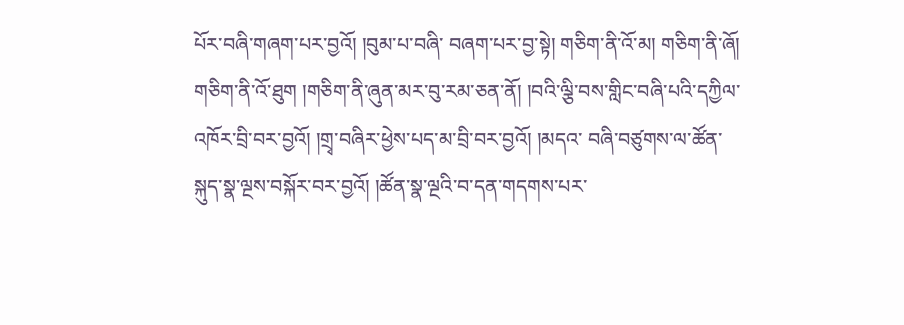པོར་བཞི་གཞག་པར་བྱའོ། །བུམ་པ་བཞི་ བཞག་པར་བྱ་སྟེ། གཅིག་ནི་འོ་མ། གཅིག་ནི་ཞོ། གཅིག་ནི་འོ་ཐུག །གཅིག་ནི་ཞུན་མར་བུ་རམ་ཅན་ནོ། །བའི་ལྕི་བས་གླིང་བཞི་པའི་དཀྱིལ་འཁོར་བྲི་བར་བྱའོ། །གྲྭ་བཞིར་ཕྱེས་པད་མ་བྲི་བར་བྱའོ། །མདའ་ བཞི་བཙུགས་ལ་ཚོན་སྐུད་སྣ་ལྔས་བསྐོར་བར་བྱའོ། །ཚོན་སྣ་ལྔའི་བ་དན་གདགས་པར་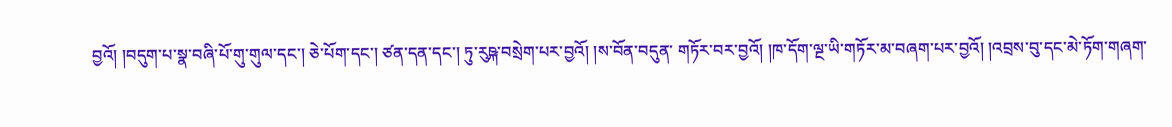བྱའོ། །བདུག་པ་སྣ་བཞི་པོ་གུ་གུལ་དང་། ཅེ་པོག་དང་། ཙན་དན་དང་། ཏུ་རུཥྐ་བསྲེག་པར་བྱའོ། །ས་བོན་བདུན་ གཏོར་བར་བྱའོ། །ཁ་དོག་ལྔ་ཡི་གཏོར་མ་བཞག་པར་བྱའོ། །འབྲས་བུ་དང་མེ་ཏོག་གཞག་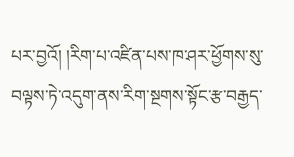པར་བྱའོ། །རིག་པ་འཛིན་པས་ཁ་ཤར་ཕྱོགས་སུ་བལྟས་ཏེ་འདུག་ནས་རིག་སྔགས་སྟོང་རྩ་བརྒྱད་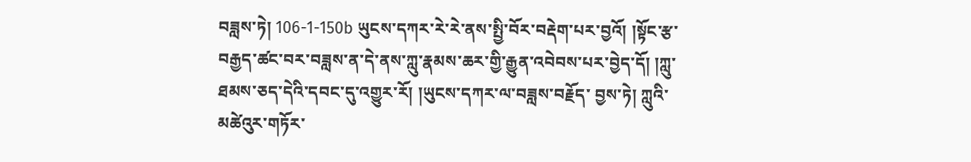བཟླས་ཏེ། 106-1-150b ཡུངས་དཀར་རེ་རེ་ནས་སྤྱི་བོར་བརྡེག་པར་བྱའོ། །སྟོང་རྩ་བརྒྱད་ཚང་བར་བཟླས་ན་དེ་ནས་ཀླུ་རྣམས་ཆར་གྱི་རྒྱུན་འབེབས་པར་བྱེད་དོ། །ཀླུ་ཐམས་ཅད་དེའི་དབང་དུ་འགྱུར་རོ། །ཡུངས་དཀར་ལ་བཟླས་བརྗོད་ བྱས་ཏེ། ཀླུའི་མཚེའུར་གཏོར་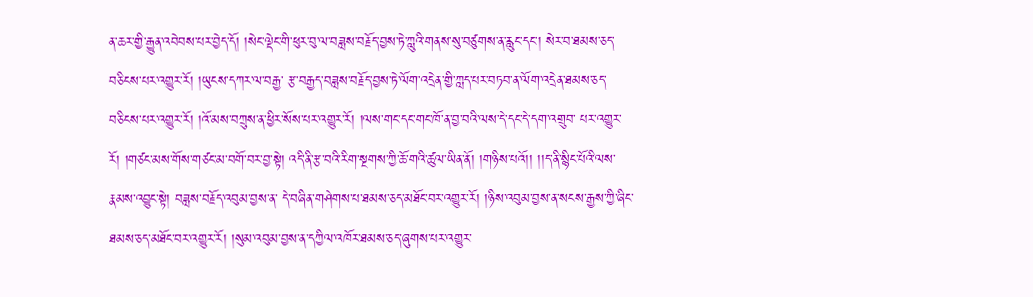ན་ཆར་གྱི་རྒྱུན་འབེབས་པར་བྱེད་དོ། །སེང་ལྡེང་གི་ཕུར་བུ་ལ་བཟླས་བརྗོད་བྱས་ཏེ་ཀླུའི་གནས་སུ་བཙུགས་ན་རླུང་དང་། སེར་བ་ཐམས་ཅད་བཅིངས་པར་འགྱུར་རོ། །ཡུངས་དཀར་ལ་བརྒྱ་ རྩ་བརྒྱད་བཟླས་བརྗོད་བྱས་ཏེ་ལོག་འདྲེན་གྱི་ཀླད་པར་བཏབ་ན་ལོག་འདྲེན་ཐམས་ཅད་བཅིངས་པར་འགྱུར་རོ། །འོ་མས་བཀྲུས་ན་ཕྱིར་སོས་པར་འགྱུར་རོ། །ལས་གང་དང་གང་ཁོ་ན་བྱ་བའི་ལས་དེ་དང་དེ་དག་འགྲུབ་ པར་འགྱུར་རོ། །གཙང་མས་གོས་གཙང་མ་བགོ་བར་བྱ་སྟེ། འདི་ནི་རྩ་བའི་རིག་སྔགས་ཀྱི་ཆོ་གའི་ཚུལ་ཡིན་ནོ། །གཉིས་པའོ།། །།ད་ནི་སྙིང་པོའི་ལས་རྣམས་འབྱུང་སྟེ། བཟླས་བརྗོད་འབུམ་བྱས་ན་ དེ་བཞིན་གཤེགས་པ་ཐམས་ཅད་མཐོང་བར་འགྱུར་རོ། །ཉིས་འབུམ་བྱས་ན་སངས་རྒྱས་ཀྱི་ཞིང་ཐམས་ཅད་མཐོང་བར་འགྱུར་རོ། །སུམ་འབུམ་བྱས་ན་དཀྱིལ་འཁོར་ཐམས་ཅད་ཞུགས་པར་འགྱུར་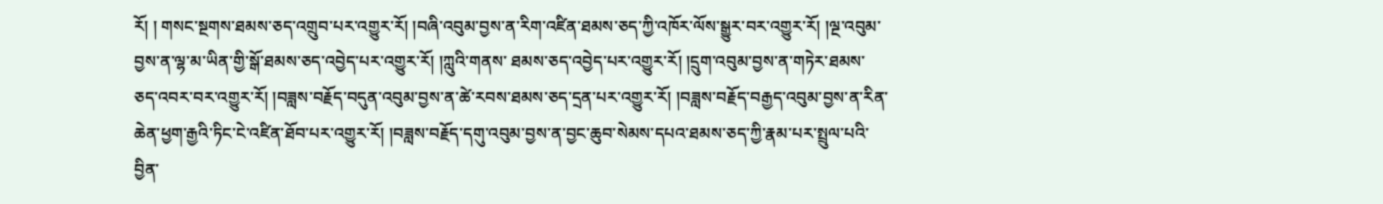རོ། ། གསང་སྔགས་ཐམས་ཅད་འགྲུབ་པར་འགྱུར་རོ། །བཞི་འབུམ་བྱས་ན་རིག་འཛིན་ཐམས་ཅད་ཀྱི་འཁོར་ལོས་སྒྱུར་བར་འགྱུར་རོ། །ལྔ་འབུམ་བྱས་ན་ལྷ་མ་ཡིན་གྱི་སྒོ་ཐམས་ཅད་འབྱེད་པར་འགྱུར་རོ། །ཀླུའི་གནས་ ཐམས་ཅད་འབྱེད་པར་འགྱུར་རོ། །དྲུག་འབུམ་བྱས་ན་གཏེར་ཐམས་ཅད་འབར་བར་འགྱུར་རོ། །བཟླས་བརྗོད་བདུན་འབུམ་བྱས་ན་ཚེ་རབས་ཐམས་ཅད་དྲན་པར་འགྱུར་རོ། །བཟླས་བརྗོད་བརྒྱད་འབུམ་བྱས་ན་རིན་ ཆེན་ཕྱག་རྒྱའི་ཏིང་ངེ་འཛིན་ཐོབ་པར་འགྱུར་རོ། །བཟླས་བརྗོད་དགུ་འབུམ་བྱས་ན་བྱང་ཆུབ་སེམས་དཔའ་ཐམས་ཅད་ཀྱི་རྣམ་པར་སྤྲུལ་པའི་བྱིན་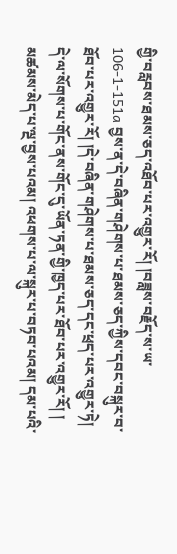གྱི་བརླབས་ཐམས་ཅད་འཐོབ་པར་འགྱུར་རོ། །བཟླས་བརྗོད་ས་ཡ་ 106-1-151a བྱས་ན་དེ་བཞིན་གཤེགས་པ་ཐམས་ཅད་ཀྱིས་དབང་བསྐུར་བ་ཐོབ་པར་འགྱུར་རོ། །དེ་བཞིན་གཤེགས་པ་ཐམས་ཅད་དང་ཕྲད་པར་འགྱུར་ཏེ། དེ་ལ་སོགས་པ་གོང་ནས་གོང་དུ་ཡོན་ཏན་གྱི་ཁྱད་པར་ཐོབ་པར་འགྱུར་རོ། ། མཚམས་མེད་པ་ལྔ་བྱས་པའམ། འཕགས་པ་ལ་སྐུར་པ་བཏབ་པའམ། དམ་པའི་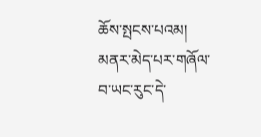ཆོས་སྤངས་པའམ། མནར་མེད་པར་གཞོལ་བ་ཡང་རུང་དེ་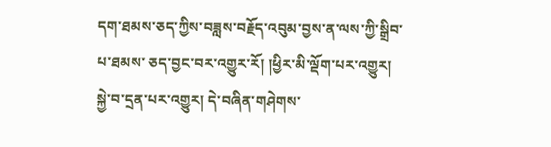དག་ཐམས་ཅད་ཀྱིས་བཟླས་བརྗོད་འབུམ་བྱས་ན་ལས་ཀྱི་སྒྲིབ་པ་ཐམས་ ཅད་བྱང་བར་འགྱུར་རོ། །ཕྱིར་མི་ལྡོག་པར་འགྱུར། སྐྱེ་བ་དྲན་པར་འགྱུར། དེ་བཞིན་གཤེགས་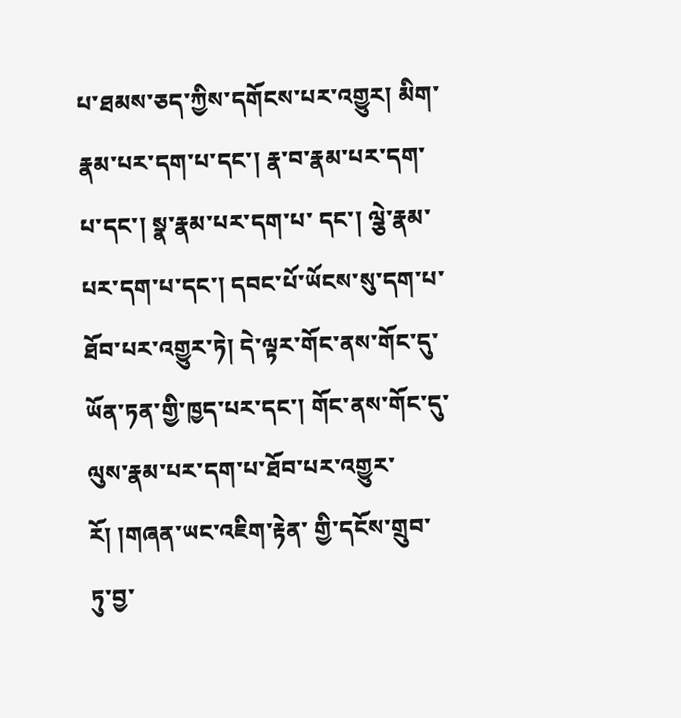པ་ཐམས་ཅད་ཀྱིས་དགོངས་པར་འགྱུར། མིག་རྣམ་པར་དག་པ་དང་། རྣ་བ་རྣམ་པར་དག་པ་དང་། སྣ་རྣམ་པར་དག་པ་ དང་། ལྕེ་རྣམ་པར་དག་པ་དང་། དབང་པོ་ཡོངས་སུ་དག་པ་ཐོབ་པར་འགྱུར་ཏེ། དེ་ལྟར་གོང་ནས་གོང་དུ་ཡོན་ཏན་གྱི་ཁྱད་པར་དང་། གོང་ནས་གོང་དུ་ལུས་རྣམ་པར་དག་པ་ཐོབ་པར་འགྱུར་རོ། །གཞན་ཡང་འཇིག་རྟེན་ གྱི་དངོས་གྲུབ་ཏུ་བྱ་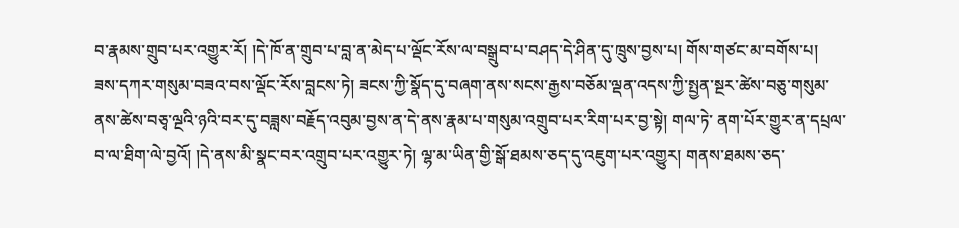བ་རྣམས་གྲུབ་པར་འགྱུར་རོ། །དེ་ཁོ་ན་གྲུབ་པ་བླ་ན་མེད་པ་ལྡོང་རོས་ལ་བསྒྲུབ་པ་བཤད་དེ་ཤིན་དུ་ཁྲུས་བྱས་པ། གོས་གཙང་མ་བགོས་པ། ཟས་དཀར་གསུམ་བཟའ་བས་ལྡོང་རོས་བླངས་ཏེ། ཟངས་ཀྱི་སྣོད་དུ་བཞག་ནས་སངས་རྒྱས་བཅོམ་ལྡན་འདས་ཀྱི་སྤྱན་སྔར་ཚེས་བཅུ་གསུམ་ནས་ཚེས་བཅྭ་ལྔའི་ཉའི་བར་དུ་བཟླས་བརྗོད་འབུམ་བྱས་ན་དེ་ནས་རྣམ་པ་གསུམ་འགྲུབ་པར་རིག་པར་བྱ་སྟེ། གལ་ཏེ་ ནག་པོར་གྱུར་ན་དཔྲལ་བ་ལ་ཐིག་ལེ་བྱའོ། །དེ་ནས་མི་སྣང་བར་འགྲུབ་པར་འགྱུར་ཏེ། ལྷ་མ་ཡིན་གྱི་སྒོ་ཐམས་ཅད་དུ་འཇུག་པར་འགྱུར། གནས་ཐམས་ཅད་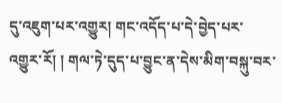དུ་འཇུག་པར་འགྱུར། གང་འདོད་པ་དེ་བྱེད་པར་འགྱུར་རོ། ། གལ་ཏེ་དུད་པ་བྱུང་ན་དེས་མིག་བསྐུ་བར་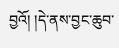བྱའོ། །དེ་ནས་བྱང་ཆུབ་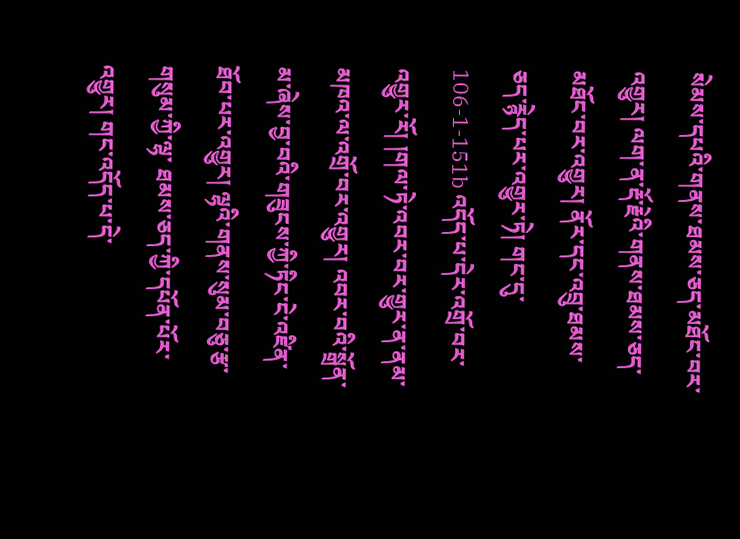སེམས་དཔའི་གནས་ཐམས་ཅད་མཐོང་བར་འགྱུར། ལག་ན་རྡོ་རྗེའི་གནས་ཐམས་ཅད་མཐོང་བར་འགྱུར། ནོར་དང་འབྲུ་ཐམས་ཅད་རྙེད་པར་འགྱུར་ཏེ། གང་དུ་ 106-1-151b འདོད་པ་དེར་འགྲོ་བར་འགྱུར་རོ། །གལ་ཏེ་འབར་བར་གྱུར་ན་ནམ་མཁའ་ལ་འགྲོ་བར་འགྱུར། འབར་བའི་སྒྲོན་མ་ཞེས་བྱ་བའི་གཟུངས་ཀྱི་ཏིང་ངེ་འཛིན་ཐོབ་པར་འགྱུར། ལྷའི་གནས་སུམ་བཅུ་རྩ་གསུམ་ཀྱི་ལྷ་ ཐམས་ཅད་ཀྱི་དཔོན་པོར་འགྱུར། གང་འདོད་པ་དེ་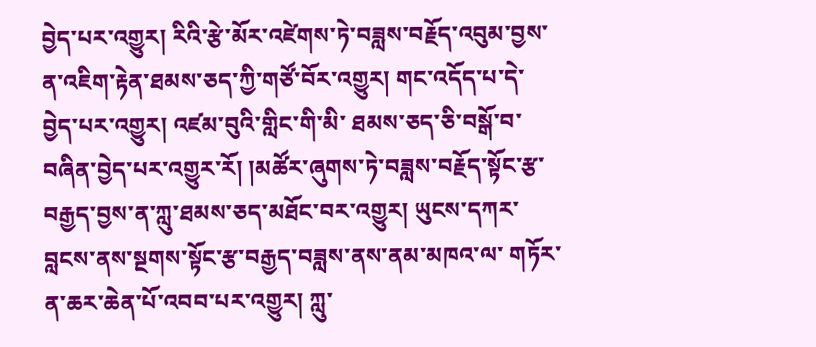བྱེད་པར་འགྱུར། རིའི་རྩེ་མོར་འཛེགས་ཏེ་བཟླས་བརྗོད་འབུམ་བྱས་ན་འཇིག་རྟེན་ཐམས་ཅད་ཀྱི་གཙོ་བོར་འགྱུར། གང་འདོད་པ་དེ་བྱེད་པར་འགྱུར། འཛམ་བུའི་གླིང་གི་མི་ ཐམས་ཅད་ཅི་བསྒོ་བ་བཞིན་བྱེད་པར་འགྱུར་རོ། །མཚོར་ཞུགས་ཏེ་བཟླས་བརྗོད་སྟོང་རྩ་བརྒྱད་བྱས་ན་ཀླུ་ཐམས་ཅད་མཐོང་བར་འགྱུར། ཡུངས་དཀར་བླངས་ནས་སྔགས་སྟོང་རྩ་བརྒྱད་བཟླས་ནས་ནམ་མཁའ་ལ་ གཏོར་ན་ཆར་ཆེན་པོ་འབབ་པར་འགྱུར། ཀླུ་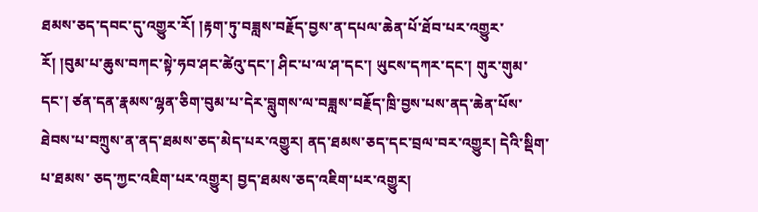ཐམས་ཅད་དབང་དུ་འགྱུར་རོ། །རྟག་ཏུ་བཟླས་བརྗོད་བྱས་ན་དཔལ་ཆེན་པོ་ཐོབ་པར་འགྱུར་རོ། །བུམ་པ་ཆུས་བཀང་སྟེ་ཧབ་ཤང་ཚེའུ་དང་། ཤིང་པ་ལ་ཤ་དང་། ཡུངས་དཀར་དང་། གུར་གུམ་དང་། ཙན་དན་རྣམས་ལྷན་ཅིག་བུམ་པ་དེར་བླུགས་ལ་བཟླས་བརྗོད་ཁྲི་བྱས་པས་ནད་ཆེན་པོས་ཐེབས་པ་བཀྲུས་ན་ནད་ཐམས་ཅད་མེད་པར་འགྱུར། ནད་ཐམས་ཅད་དང་བྲལ་བར་འགྱུར། དེའི་སྡིག་པ་ཐམས་ ཅད་ཀྱང་འཇིག་པར་འགྱུར། བྱད་ཐམས་ཅད་འཇིག་པར་འགྱུར།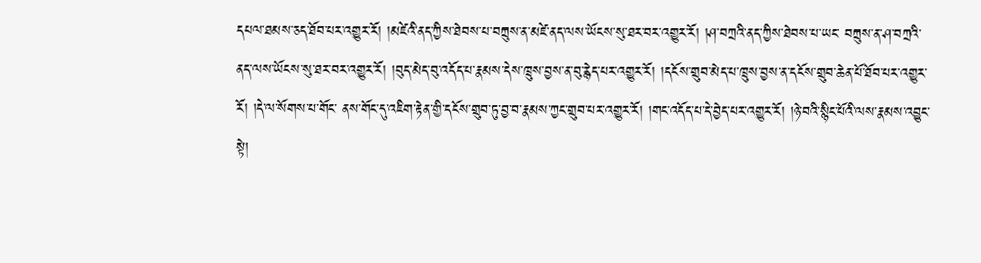དཔལ་ཐམས་ཅད་ཐོབ་པར་འགྱུར་རོ། །མཛེའི་ནད་ཀྱིས་ཐེབས་པ་བཀྲུས་ན་མཛེ་ནད་ལས་ཡོངས་སུ་ཐར་བར་འགྱུར་རོ། །ཤ་བཀྲའི་ནད་ཀྱིས་ཐེབས་པ་ཡང་ བཀྲུས་ན་ཤ་བཀྲའི་ནད་ལས་ཡོངས་སུ་ཐར་བར་འགྱུར་རོ། །བུད་མེད་བུ་འདོད་པ་རྣམས་དེས་ཁྲུས་བྱས་ན་བུ་རྙེད་པར་འགྱུར་རོ། །དངོས་གྲུབ་མེད་པ་ཁྲུས་བྱས་ན་དངོས་གྲུབ་ཆེན་པོ་ཐོབ་པར་འགྱུར་རོ། །དེ་ལ་སོགས་པ་གོང་ ནས་གོང་དུ་འཇིག་རྟེན་གྱི་དངོས་གྲུབ་ཏུ་བྱ་བ་རྣམས་ཀྱང་གྲུབ་པར་འགྱུར་རོ། །གང་འདོད་པ་དེ་བྱེད་པར་འགྱུར་རོ། །ཉེ་བའི་སྙིང་པོའི་ལས་རྣམས་འབྱུང་སྟེ།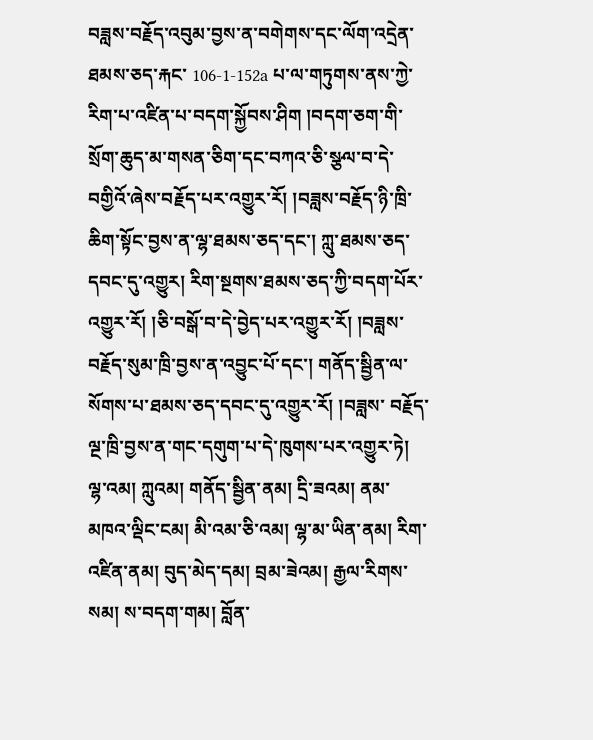བཟླས་བརྗོད་འབུམ་བྱས་ན་བགེགས་དང་ལོག་འདྲེན་ཐམས་ཅད་རྐང་ 106-1-152a པ་ལ་གཏུགས་ནས་ཀྱེ་རིག་པ་འཛིན་པ་བདག་སྐྱོབས་ཤིག །བདག་ཅག་གི་སྲོག་ཆུད་མ་གསན་ཅིག་དང་བཀའ་ཅི་སྩལ་བ་དེ་བགྱིའོ་ཞེས་བརྗོད་པར་འགྱུར་རོ། །བཟླས་བརྗོད་ཉི་ཁྲི་ཆིག་སྟོང་བྱས་ན་ལྷ་ཐམས་ཅད་དང་། ཀླུ་ཐམས་ཅད་དབང་དུ་འགྱུར། རིག་སྔགས་ཐམས་ཅད་ཀྱི་བདག་པོར་འགྱུར་རོ། །ཅི་བསྒོ་བ་དེ་བྱེད་པར་འགྱུར་རོ། །བཟླས་བརྗོད་སུམ་ཁྲི་བྱས་ན་འབྱུང་པོ་དང་། གནོད་སྦྱིན་ལ་སོགས་པ་ཐམས་ཅད་དབང་དུ་འགྱུར་རོ། །བཟླས་ བརྗོད་ལྔ་ཁྲི་བྱས་ན་གང་དགུག་པ་དེ་ཁུགས་པར་འགྱུར་ཏེ། ལྷ་འམ། ཀླུའམ། གནོད་སྦྱིན་ནམ། དྲི་ཟའམ། ནམ་མཁའ་ལྡིང་ངམ། མི་འམ་ཅི་འམ། ལྷ་མ་ཡིན་ནམ། རིག་འཛིན་ནམ། བུད་མེད་དམ། བྲམ་ཟེའམ། རྒྱལ་རིགས་སམ། ས་བདག་གམ། བློན་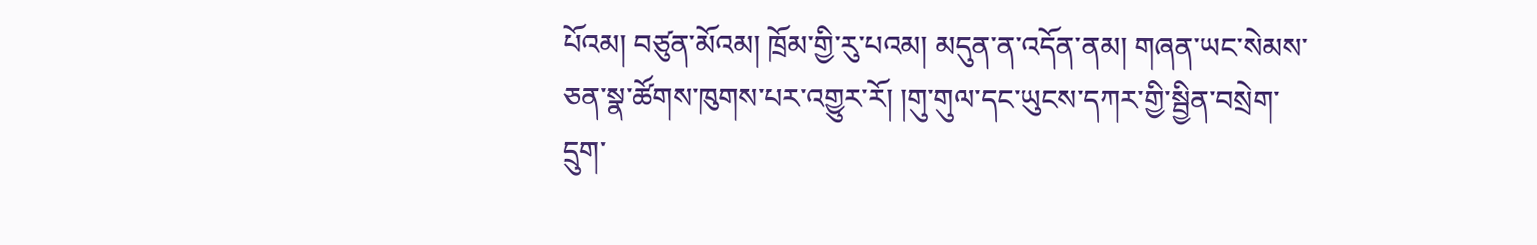པོའམ། བཙུན་མོའམ། ཁྲོམ་གྱི་རུ་པའམ། མདུན་ན་འདོན་ནམ། གཞན་ཡང་སེམས་ཅན་སྣ་ཚོགས་ཁུགས་པར་འགྱུར་རོ། །གུ་གུལ་དང་ཡུངས་དཀར་གྱི་སྦྱིན་བསྲེག་ དྲུག་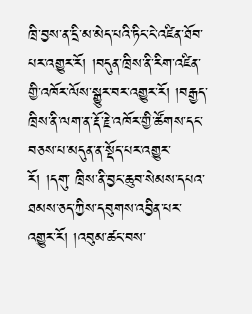ཁྲི་བྱས་ན་དྲི་མ་མེད་པའི་ཏིང་ངེ་འཛིན་ཐོབ་པར་འགྱུར་རོ། །བདུན་ཁྲིས་ནི་རིག་འཛིན་གྱི་འཁོར་ལོས་སྒྱུར་བར་འགྱུར་རོ། །བརྒྱད་ཁྲིས་ནི་ལག་ན་རྡོ་རྗེ་འཁོར་གྱི་ཚོགས་དང་བཅས་པ་མདུན་ན་སྡོད་པར་འགྱུར་རོ། །དགུ་ ཁྲིས་ནི་བྱང་ཆུབ་སེམས་དཔའ་ཐམས་ཅད་ཀྱིས་དབུགས་འབྱིན་པར་འགྱུར་རོ། །འབུམ་ཚང་བས་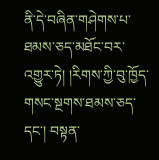ནི་དེ་བཞིན་གཤེགས་པ་ཐམས་ཅད་མཐོང་བར་འགྱུར་ཏེ། །རིགས་ཀྱི་བུ་ཁྱོད་གསང་སྔགས་ཐམས་ཅད་དང་། བསྟན་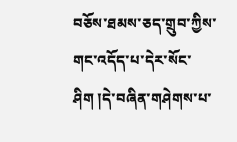བཅོས་ཐམས་ཅད་གྲུབ་ཀྱིས་གང་འདོད་པ་དེར་སོང་ཤིག །དེ་བཞིན་གཤེགས་པ་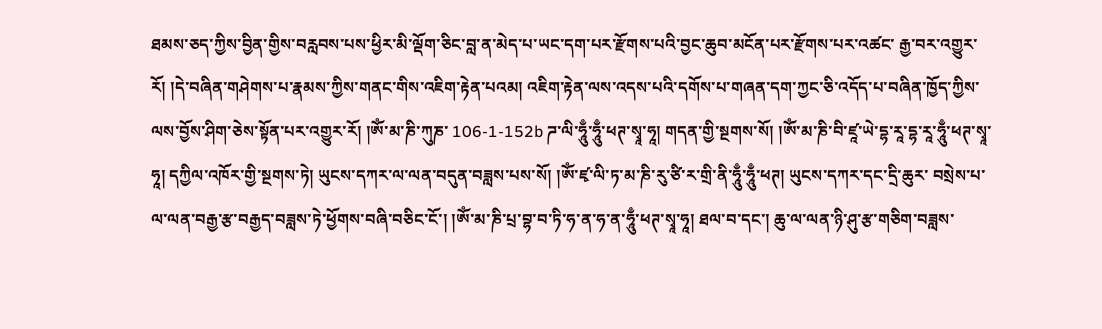ཐམས་ཅད་ཀྱིས་བྱིན་གྱིས་བརླབས་པས་ཕྱིར་མི་ལྡོག་ཅིང་བླ་ན་མེད་པ་ཡང་དག་པར་རྫོགས་པའི་བྱང་ཆུབ་མངོན་པར་རྫོགས་པར་འཚང་ རྒྱ་བར་འགྱུར་རོ། །དེ་བཞིན་གཤེགས་པ་རྣམས་ཀྱིས་གནང་གིས་འཇིག་རྟེན་པའམ། འཇིག་རྟེན་ལས་འདས་པའི་དགོས་པ་གཞན་དག་ཀྱང་ཅི་འདོད་པ་བཞིན་ཁྱོད་ཀྱིས་ལས་བྱོས་ཤིག་ཅེས་སྟོན་པར་འགྱུར་རོ། །ཨོཾ་མ་ཎི་ཀུཎ་ 106-1-152b ཌ་ལི་ཧཱུྃ་ཧཱུྃ་ཕཊ་སྭཱ་ཧཱ། གདན་གྱི་སྔགས་སོ། །ཨོཾ་མ་ཎི་བི་ཛཱ་ཡེ་དྷ་རཱ་དྷ་རཱ་ཧཱུྃ་ཕཊ་སྭཱ་ཧཱ། དཀྱིལ་འཁོར་གྱི་སྔགས་ཏེ། ཡུངས་དཀར་ལ་ལན་བདུན་བཟླས་པས་སོ། །ཨོཾ་ཛྭ་ལི་ཏ་མ་ཎི་རུ་ཙི་ར་གྲི་ནི་ཧཱུྃ་ཧཱུྃ་ཕཊ། ཡུངས་དཀར་དང་དྲི་ཆུར་ བསྲེས་པ་ལ་ལན་བརྒྱ་རྩ་བརྒྱད་བཟླས་ཏེ་ཕྱོགས་བཞི་བཅིང་ངོ་། །ཨོཾ་མ་ཎི་པྲ་བྷ་བ་ཏི་ཧ་ན་ཧ་ན་ཧཱུྃ་ཕཊ་སྭཱ་ཧཱ། ཐལ་བ་དང་། ཆུ་ལ་ལན་ཉི་ཤུ་རྩ་གཅིག་བཟླས་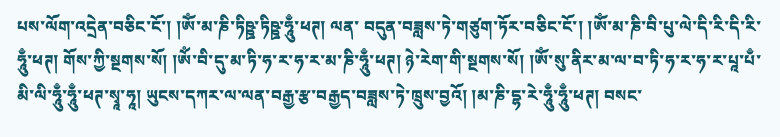པས་ལོག་འདྲེན་བཅིང་ངོ་། །ཨོཾ་མ་ཎི་ཏིཥྛ་ཏིཥྛ་ཧཱུྃ་ཕཊ། ལན་ བདུན་བཟླས་ཏེ་གཙུག་ཏོར་བཅིང་ངོ་། །ཨོཾ་མ་ཎི་བི་པུ་ལེ་དི་རི་དི་རི་ཧཱུྃ་ཕཊ། གོས་ཀྱི་སྔགས་སོ། །ཨོཾ་བི་དུ་མ་ཏི་ཧ་ར་ཧ་ར་མ་ཎི་ཧཱུྃ་ཕཊ། ཉེ་རེག་གི་སྔགས་སོ། །ཨོཾ་སུ་ནིར་མ་ལ་བ་ཏི་ཧ་ར་ཧ་ར་པཱ་པྃ་མི་ལི་ཧཱུྃ་ཧཱུྃ་ཕཊ་སྭཱ་ཧཱ། ཡུངས་དཀར་ལ་ལན་བརྒྱ་རྩ་བརྒྱད་བཟླས་ཏེ་ཁྲུས་བྱའོ། །མ་ཎི་དྷ་རེ་ཧཱུྃ་ཧཱུྃ་ཕཊ། བསང་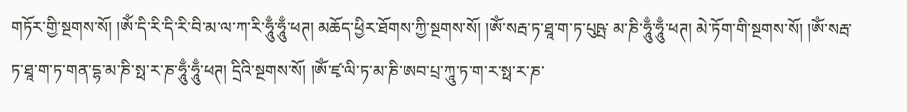གཏོར་གྱི་སྔགས་སོ། །ཨོཾ་དི་རི་དི་རི་བི་མ་ལ་ཀ་རི་ཧཱུྃ་ཧཱུྃ་ཕཊ། མཆོད་ཕྱིར་ཐོགས་ཀྱི་སྔགས་སོ། །ༀ་སརྦ་ཏ་ཐཱ་ག་ཏ་པུཥྤ་ མ་ཎི་ཧཱུྃ་ཧཱུྃ་ཕཊ། མེ་ཏོག་གི་སྔགས་སོ། །ཨོཾ་སརྦ་ཏ་ཐཱ་ག་ཏ་གན་དྷ་མ་ཎི་སྥ་ར་ཎ་ཧཱུྃ་ཧཱུྃ་ཕཊ། དྲིའི་སྔགས་སོ། །ཨོཾ་ཛྭ་ལི་ཏ་མ་ཎི་ཨབ་པྲ་ཀཱུ་ཏ་ག་ར་སྥ་ར་ཎ་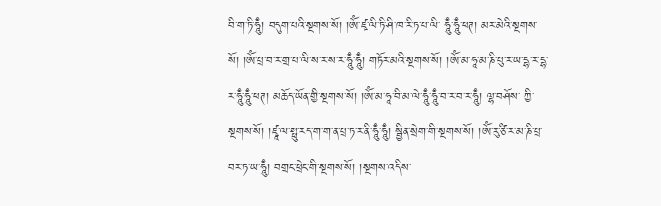བི་ག་ཏི་ཧཱུྃ། བདུག་པའི་སྔགས་སོ། །ཨོཾ་ཛྭ་ལི་ཏི་ཤི་ཁ་རི་ཏ་པ་ལི་ ཧཱུྃ་ཧཱུྃ་ཕཊ། མར་མེའི་སྔགས་སོ། །ཨོཾ་པྲ་བ་ར་གྲ་པ་ལི་ས་ར་ས་ར་ཧཱུྃ་ཧཱུྃ། གཏོར་མའི་སྔགས་སོ། །ཨོཾ་མ་ཧཱ་མ་ཎི་པུ་ར་ཡ་དྷ་ར་དྷ་ར་ཧཱུྃ་ཧཱུྃ་ཕཊ། མཆོད་ཡོན་གྱི་སྔགས་སོ། །ཨོཾ་མ་ཧཱ་བི་མ་ལེ་ཧཱུྃ་ཧཱུྃ་བ་ར་བ་ར་ཧཱུྃ། ལྷ་བཤོས་ ཀྱི་སྔགས་སོ། །ཛྭཱ་ལ་སྥུ་རད་ག་ག་ན་པྲ་ཏ་ར་ནི་ཧཱུྃ་ཧཱུྃ། སྦྱིན་སྲེག་གི་སྔགས་སོ། །ཨོཾ་རུ་ཙི་ར་མ་ཎི་པྲ་བར་ཏ་ཡ་ཧཱུྃ། བགྲང་ཕྲེང་གི་སྔགས་སོ། །སྔགས་འདིས་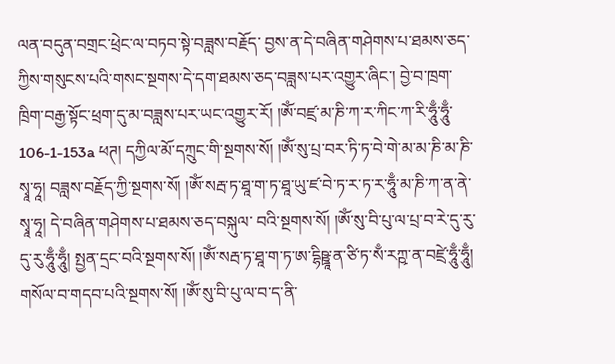ལན་བདུན་བགྲང་ཕྲེང་ལ་བཏབ་སྟེ་བཟླས་བརྗོད་ བྱས་ན་དེ་བཞིན་གཤེགས་པ་ཐམས་ཅད་ཀྱིས་གསུངས་པའི་གསང་སྔགས་དེ་དག་ཐམས་ཅད་བཟླས་པར་འགྱུར་ཞིང་། བྱེ་བ་ཁྲག་ཁྲིག་བརྒྱ་སྟོང་ཕྲག་དུ་མ་བཟླས་པར་ཡང་འགྱུར་རོ། །ཨོཾ་བཛྲ་མ་ཎི་ཀ་ར་ཀིང་ཀ་རི་ཧཱུྃ་ཧཱུྃ་ 106-1-153a ཕཊ། དཀྱིལ་མོ་དཀྲུང་གི་སྔགས་སོ། །ཨོཾ་སུ་པྲ་བར་ཏི་ཏ་བེ་གེ་མ་མ་ཎི་མ་ཎི་སྭཱ་ཧཱ། བཟླས་བརྗོད་ཀྱི་སྔགས་སོ། །ཨོཾ་སརྦ་ཏ་ཐཱ་ག་ཏ་ཐཱ་ཡུ་ཛ་བེ་ཏ་ར་ཏ་ར་ཧཱུྃ་མ་ཎི་ཀ་ན་ནེ་སྭཱ་ཧཱ། དེ་བཞིན་གཤེགས་པ་ཐམས་ཅད་བསྐུལ་ བའི་སྔགས་སོ། །ཨོཾ་སུ་བི་པུ་ལ་པྲ་བ་རེ་དུ་རུ་དུ་རུ་ཧཱུྃ་ཧཱུྃ། སྤྱན་དྲང་བའི་སྔགས་སོ། །ཨོཾ་སརྦ་ཏ་ཐཱ་ག་ཏ་ཨ་དྷིཥྛཱ་ན་ཙི་ཏ་སྃ་རཀྵ་ན་བཛྲེ་ཧཱུྃ་ཧཱུྃ། གསོལ་བ་གདབ་པའི་སྔགས་སོ། །ཨོཾ་སུ་བི་པུ་ལ་བ་ད་ནི་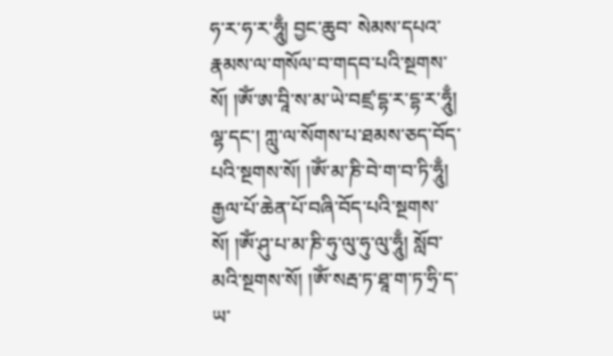ཧ་ར་ཧ་ར་ཧཱུྃ། བྱང་ཆུབ་ སེམས་དཔའ་རྣམས་ལ་གསོལ་བ་གདབ་པའི་སྔགས་སོ། །ཨོཾ་ཨ་བཱི་ས་མ་ཡེ་བཛྲ་དྷ་ར་དྷ་ར་ཧཱུྃ། ལྷ་དང་། ཀླུ་ལ་སོགས་པ་ཐམས་ཅད་བོད་པའི་སྔགས་སོ། །ཨོཾ་མ་ཎི་བེ་ག་བ་ཏི་ཧཱུྃ། རྒྱལ་པོ་ཆེན་པོ་བཞི་བོད་པའི་སྔགས་ སོ། །ཨོཾ་ཤུ་པ་མ་ཎི་ཧུ་ལུ་ཧུ་ལུ་ཧཱུྃ། སློབ་མའི་སྔགས་སོ། །ཨོཾ་སརྦ་ཏ་ཐཱ་ག་ཏ་ཧྲི་ད་ཡ་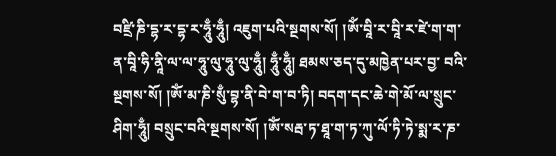བཛྲི་ཎི་དྷ་ར་དྷ་ར་ཧཱུྃ་ཧཱུྃ། འཇུག་པའི་སྔགས་སོ། །ཨོཾ་བཱི་ར་བཱི་ར་ཛེ་ག་ག་ན་བཱི་ཧི་ནཱི་ལ་ལ་ཧཱུ་ལུ་ཧཱུ་ལུ་ཧཱུྃ། ཧཱུྃ་ཧཱུྃ། ཐམས་ཅད་དུ་མཁྱེན་པར་བྱ་ བའི་སྔགས་སོ། །ཨོཾ་མ་ཎི་སུྃ་བྷ་ནི་བེ་ག་བ་ཏི། བདག་དང་ཆེ་གེ་མོ་ལ་སྲུང་ཤིག་ཧཱུྃ། བསྲུང་བའི་སྔགས་སོ། །ཨོཾ་སརྦ་ཏ་ཐཱ་ག་ཏ་ཀུ་ལོ་ཏི་ཏེ་སྨ་ར་ཎ་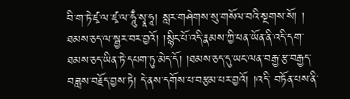བི་ག་ཏེ་ཛྭ་ལ་ཛྭ་ལ་ཧཱུྃ་སྭཱ་ཧཱ། སླར་གཤེགས་སུ་གསོལ་བའི་སྔགས་སོ། ། ཐམས་ཅད་ལ་སྦྱར་བར་བྱའོ། །སྙིང་པོ་འདི་རྣམས་ཀྱི་ཕན་ཡོན་ནི་འདི་དག་ཐམས་ཅད་ཡིན་ཏེ་དཔག་ཏུ་མེད་དོ། །ཐམས་ཅད་དུ་ཡང་ལན་བརྒྱ་རྩ་བརྒྱད་བཟླས་བརྗོད་བྱས་ཏེ། དེ་ནས་དགོས་པ་བརྩམ་པར་བྱའོ། །འདི་ བཏོན་པས་ནི་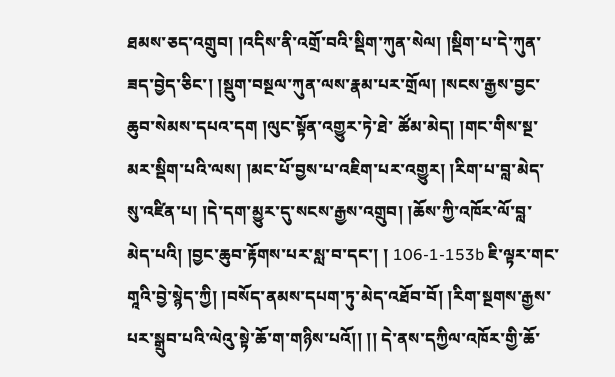ཐམས་ཅད་འགྲུབ། །འདིས་ནི་འགྲོ་བའི་སྡིག་ཀུན་སེལ། །སྡིག་པ་དེ་ཀུན་ཟད་བྱེད་ཅིང་། །སྡུག་བསྔལ་ཀུན་ལས་རྣམ་པར་གྲོལ། །སངས་རྒྱས་བྱང་ཆུབ་སེམས་དཔའ་དག །ལུང་སྟོན་འགྱུར་ཏེ་ཐེ་ ཚོམ་མེད། །གང་གིས་སྔ་མར་སྡིག་པའི་ལས། །མང་པོ་བྱས་པ་འཇིག་པར་འགྱུར། །རིག་པ་བླ་མེད་སུ་འཛིན་པ། །དེ་དག་མྱུར་དུ་སངས་རྒྱས་འགྲུབ། །ཆོས་ཀྱི་འཁོར་ལོ་བླ་མེད་པའི། །བྱང་ཆུབ་རྟོགས་པར་སླ་བ་དང་། ། 106-1-153b ཇི་ལྟར་གང་གཱའི་བྱེ་སྙེད་ཀྱི། །བསོད་ནམས་དཔག་ཏུ་མེད་འཐོབ་བོ། །རིག་སྔགས་རྒྱས་པར་སྒྲུབ་པའི་ལེའུ་སྟེ་ཆོ་ག་གཉིས་པའོ།། །། དེ་ནས་དཀྱིལ་འཁོར་གྱི་ཆོ་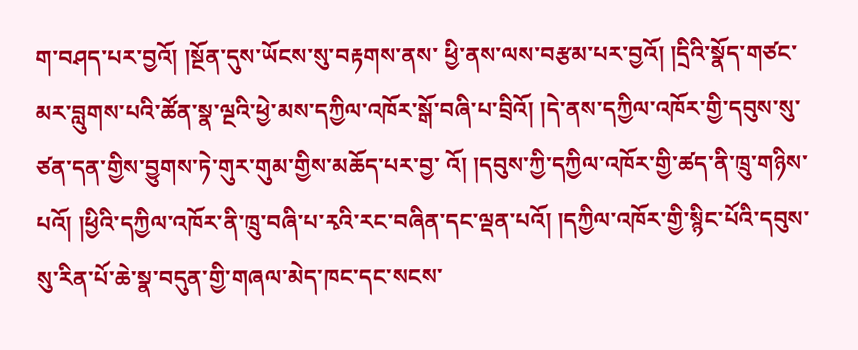ག་བཤད་པར་བྱའོ། །སྔོན་དུས་ཡོངས་སུ་བརྟགས་ནས་ ཕྱི་ནས་ལས་བརྩམ་པར་བྱའོ། །དྲིའི་སྣོད་གཙང་མར་བླུགས་པའི་ཚོན་སྣ་ལྔའི་ཕྱེ་མས་དཀྱིལ་འཁོར་སྒོ་བཞི་པ་བྲིའོ། །དེ་ནས་དཀྱིལ་འཁོར་གྱི་དབུས་སུ་ཙན་དན་གྱིས་བྱུགས་ཏེ་གུར་གུམ་གྱིས་མཆོད་པར་བྱ་ འོ། །དབུས་ཀྱི་དཀྱིལ་འཁོར་གྱི་ཚད་ནི་ཁྲུ་གཉིས་པའོ། །ཕྱིའི་དཀྱིལ་འཁོར་ནི་ཁྲུ་བཞི་པ་རྭའི་རང་བཞིན་དང་ལྡན་པའོ། །དཀྱིལ་འཁོར་གྱི་སྙིང་པོའི་དབུས་སུ་རིན་པོ་ཆེ་སྣ་བདུན་གྱི་གཞལ་མེད་ཁང་དང་སངས་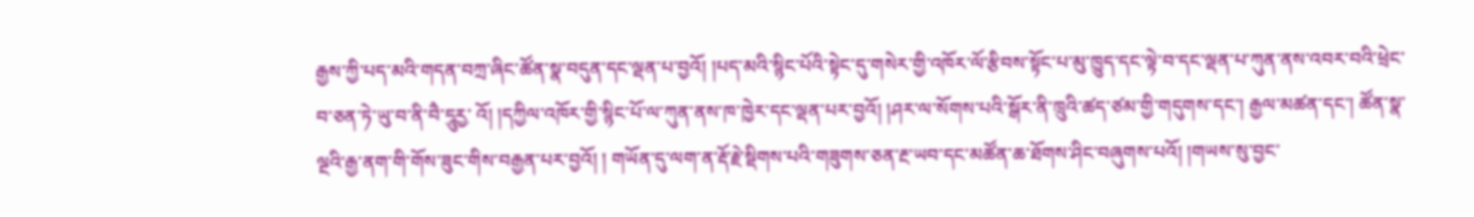རྒྱས་ཀྱི་པད་མའི་གདན་བཀྲ་ཞིང་ཚོན་སྣ་བདུན་དང་ལྡན་པ་བྱའོ། །པད་མའི་སྙིང་པོའི་སྟེང་དུ་གསེར་གྱི་འཁོར་ལོ་རྩིབས་སྟོང་པ་མུ་ཁྱུད་དང་ལྟེ་བ་དང་ལྡན་པ་ཀུན་ནས་འབར་བའི་ཕྲེང་བ་ཅན་ཏེ་ཡུ་བ་ནི་བཻ་དཱུརྱ་ འོ། །དཀྱིལ་འཁོར་གྱི་སྙིང་པོ་ལ་ཀུན་ནས་ཁ་ཁྱེར་དང་ལྡན་པར་བྱའོ། །ཤར་ལ་སོགས་པའི་སྒོར་ནི་ཁྲུའི་ཚད་ཙམ་གྱི་གདུགས་དང་། རྒྱལ་མཚན་དང་། ཚོན་སྣ་ལྔའི་རྒྱ་ནག་གི་གོས་ཟུང་གིས་བརྒྱན་པར་བྱའོ། ། གཡོན་དུ་ལག་ན་རྡོ་རྗེ་སྡིགས་པའི་གཟུགས་ཅན་རྔ་ཡབ་དང་མཚོན་ཆ་ཐོགས་ཤིང་བཞུགས་པའོ། །གཡས་སུ་བྱང་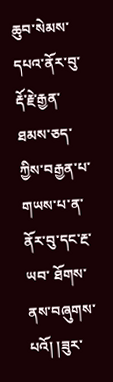ཆུབ་སེམས་དཔའ་ནོར་བུ་རྡོ་རྗེ་རྒྱན་ཐམས་ཅད་ཀྱིས་བརྒྱན་པ་གཡས་པ་ན་ནོར་བུ་དང་རྔ་ཡབ་ ཐོགས་ནས་བཞུགས་པའོ། །ཟུར་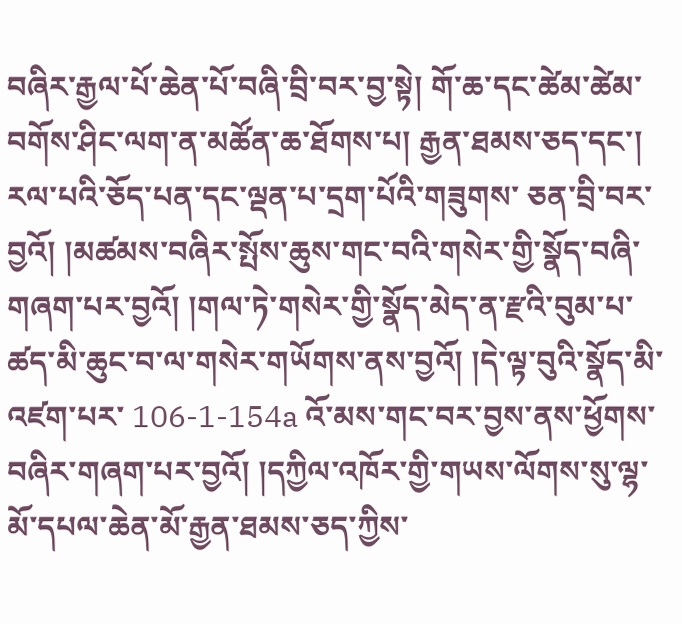བཞིར་རྒྱལ་པོ་ཆེན་པོ་བཞི་བྲི་བར་བྱ་སྟེ། གོ་ཆ་དང་ཚེམ་ཚེམ་བགོས་ཤིང་ལག་ན་མཚོན་ཆ་ཐོགས་པ། རྒྱན་ཐམས་ཅད་དང་། རལ་པའི་ཅོད་པན་དང་ལྡན་པ་དྲག་པོའི་གཟུགས་ ཅན་བྲི་བར་བྱའོ། །མཚམས་བཞིར་སྤོས་ཆུས་གང་བའི་གསེར་གྱི་སྣོད་བཞི་གཞག་པར་བྱའོ། །གལ་ཏེ་གསེར་གྱི་སྣོད་མེད་ན་རྫའི་བུམ་པ་ཚད་མི་ཆུང་བ་ལ་གསེར་གཡོགས་ནས་བྱའོ། །དེ་ལྟ་བུའི་སྣོད་མི་འཛག་པར་ 106-1-154a འོ་མས་གང་བར་བྱས་ནས་ཕྱོགས་བཞིར་གཞག་པར་བྱའོ། །དཀྱིལ་འཁོར་གྱི་གཡས་ལོགས་སུ་ལྷ་མོ་དཔལ་ཆེན་མོ་རྒྱན་ཐམས་ཅད་ཀྱིས་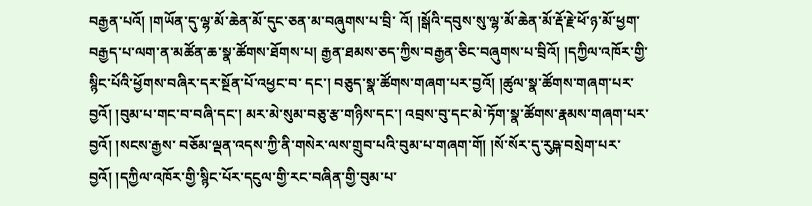བརྒྱན་པའོ། །གཡོན་དུ་ལྷ་མོ་ཆེན་མོ་དུང་ཅན་མ་བཞུགས་པ་བྲི་ འོ། །སྒོའི་དབུས་སུ་ལྷ་མོ་ཆེན་མོ་རྡོ་རྗེ་ཕོ་ཉ་མོ་ཕྱག་བརྒྱད་པ་ལག་ན་མཚོན་ཆ་སྣ་ཚོགས་ཐོགས་པ། རྒྱན་ཐམས་ཅད་ཀྱིས་བརྒྱན་ཅིང་བཞུགས་པ་བྲིའོ། །དཀྱིལ་འཁོར་གྱི་སྙིང་པོའི་ཕྱོགས་བཞིར་དར་སྔོན་པོ་འཕྱང་བ་ དང་། བཅུད་སྣ་ཚོགས་གཞག་པར་བྱའོ། །ཚུལ་སྣ་ཚོགས་གཞག་པར་བྱའོ། །བུམ་པ་གང་བ་བཞི་དང་། མར་མེ་སུམ་བཅུ་རྩ་གཉིས་དང་། འབྲས་བུ་དང་མེ་ཏོག་སྣ་ཚོགས་རྣམས་གཞག་པར་བྱའོ། །སངས་རྒྱས་ བཅོམ་ལྡན་འདས་ཀྱི་ནི་གསེར་ལས་གྲུབ་པའི་བུམ་པ་གཞག་གོ། །སོ་སོར་དུ་རུཥྐ་བསྲེག་པར་བྱའོ། །དཀྱིལ་འཁོར་གྱི་སྙིང་པོར་དངུལ་གྱི་རང་བཞིན་གྱི་བུམ་པ་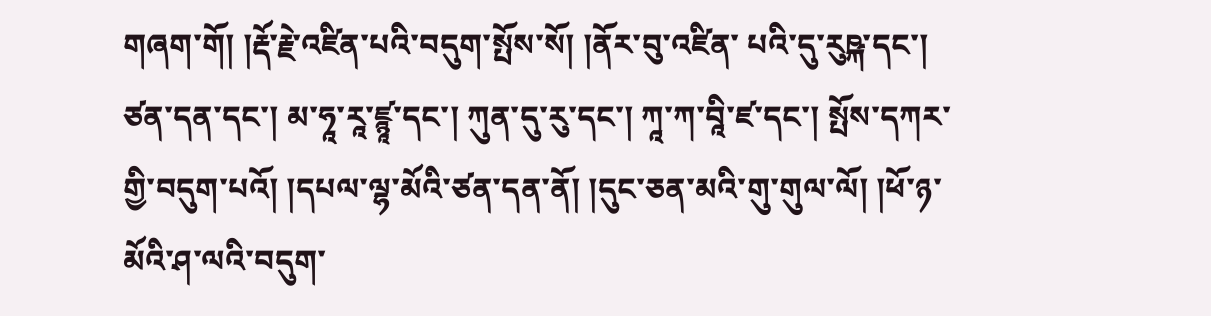གཞག་གོ། །རྡོ་རྗེ་འཛིན་པའི་བདུག་སྤོས་སོ། །ནོར་བུ་འཛིན་ པའི་དུ་རུཥྐ་དང་། ཙན་དན་དང་། མ་ཧཱ་རཱ་ཛྙཱ་དང་། ཀུན་དུ་རུ་དང་། ཀཱ་ཀ་བཱི་ཛ་དང་། སྤོས་དཀར་གྱི་བདུག་པའོ། །དཔལ་ལྷ་མོའི་ཙན་དན་ནོ། །དུང་ཅན་མའི་གུ་གུལ་ལོ། །ཕོ་ཉ་མོའི་ཤ་ལའི་བདུག་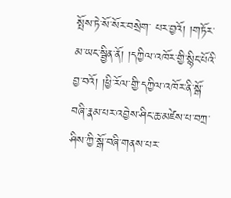སྤོས་ཏེ་སོ་སོར་བསྲེག་ པར་བྱའོ། །གཏོར་མ་ཡང་སྦྱིན་ནོ། །དཀྱིལ་འཁོར་གྱི་སྙིང་པོའི་བྱ་བའོ། །ཕྱི་རོལ་གྱི་དཀྱིལ་འཁོར་ནི་སྒོ་བཞི་རྣམ་པར་འབྱེས་ཤིང་ཆ་མཛེས་པ་བཀྲ་ཤིས་ཀྱི་སྒོ་བཞི་གནས་པར་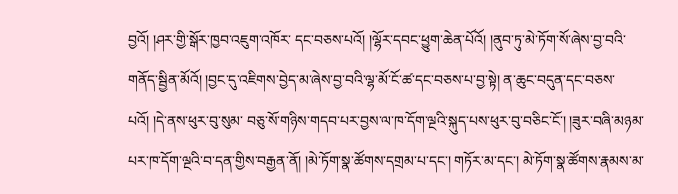བྱའོ། །ཤར་གྱི་སྒོར་ཁྱབ་འཇུག་འཁོར་ དང་བཅས་པའོ། །ལྷོར་དབང་ཕྱུག་ཆེན་པོའོ། །ནུབ་ཏུ་མེ་ཏོག་སོ་ཞེས་བྱ་བའི་གནོད་སྦྱིན་མོའོ། །བྱང་དུ་འཇིགས་བྱེད་མ་ཞེས་བྱ་བའི་ལྷ་མོ་ངོ་ཚ་དང་བཅས་པ་བྱ་སྟེ། ན་ཆུང་བདུན་དང་བཅས་པའོ། །དེ་ནས་ཕུར་བུ་སུམ་ བཅུ་སོ་གཉིས་གདབ་པར་བྱས་ལ་ཁ་དོག་ལྔའི་སྐུད་པས་ཕུར་བུ་བཅིང་ངོ་། །ཟུར་བཞི་མཉམ་པར་ཁ་དོག་ལྔའི་བ་དན་གྱིས་བརྒྱན་ནོ། །མེ་ཏོག་སྣ་ཚོགས་དགྲམ་པ་དང་། གཏོར་མ་དང་། མེ་ཏོག་སྣ་ཚོགས་རྣམས་མ་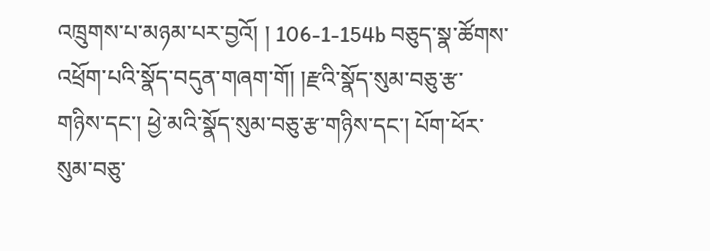འཁྲུགས་པ་མཉམ་པར་བྱའོ། ། 106-1-154b བཅུད་སྣ་ཚོགས་འཕྲོག་པའི་སྣོད་བདུན་གཞག་གོ། །རྫའི་སྣོད་སུམ་བཅུ་རྩ་གཉིས་དང་། ཕྱེ་མའི་སྣོད་སུམ་བཅུ་རྩ་གཉིས་དང་། པོག་ཕོར་སུམ་བཅུ་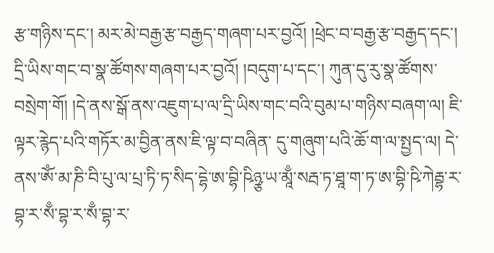རྩ་གཉིས་དང་། མར་མེ་བརྒྱ་རྩ་བརྒྱད་གཞག་པར་བྱའོ། །ཕྲེང་བ་བརྒྱ་རྩ་བརྒྱད་དང་། དྲི་ཡིས་གང་བ་སྣ་ཚོགས་གཞག་པར་བྱའོ། །བདུག་པ་དང་། ཀུན་དུ་རུ་སྣ་ཚོགས་བསྲེག་གོ། །དེ་ནས་སྒོ་ནས་འཇུག་པ་ལ་དྲི་ཡིས་གང་བའི་བུམ་པ་གཉིས་བཞག་ལ། ཇི་ལྟར་རྙེད་པའི་གཏོར་མ་བྱིན་ནས་ཇི་ལྟ་བ་བཞིན་ དུ་གཞུག་པའི་ཆོ་ག་ལ་སྤྱད་ལ། དེ་ནས་ༀ་མ་ཎི་བི་པུ་ལ་པྲ་ཏི་ཏ་སིད་དྷེ་ཨ་བྷི་ཥིཉྩ་ཡ་མཱྃ་སརྦ་ཏ་ཐཱ་ག་ཏ་ཨ་བྷི་ཥི་ཀེརྦྷ་ར་བྷ་ར་སྃ་བྷ་ར་སྃ་བྷ་ར་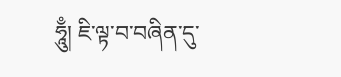ཧཱུྃ། ཇི་ལྟ་བ་བཞིན་དུ་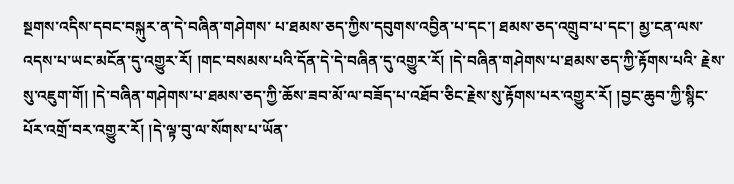སྔགས་འདིས་དབང་བསྐུར་ན་དེ་བཞིན་གཤེགས་ པ་ཐམས་ཅད་ཀྱིས་དབུགས་འབྱིན་པ་དང་། ཐམས་ཅད་འགྲུབ་པ་དང་། མྱ་ངན་ལས་འདས་པ་ཡང་མངོན་དུ་འགྱུར་རོ། །གང་བསམས་པའི་དོན་དེ་དེ་བཞིན་དུ་འགྱུར་རོ། །དེ་བཞིན་གཤེགས་པ་ཐམས་ཅད་ཀྱི་རྟོགས་པའི་ རྗེས་སུ་འཇུག་གོ། །དེ་བཞིན་གཤེགས་པ་ཐམས་ཅད་ཀྱི་ཆོས་ཟབ་མོ་ལ་བཟོད་པ་འཐོབ་ཅིང་རྗེས་སུ་རྟོགས་པར་འགྱུར་རོ། །བྱང་ཆུབ་ཀྱི་སྙིང་པོར་འགྲོ་བར་འགྱུར་རོ། །དེ་ལྟ་བུ་ལ་སོགས་པ་ཡོན་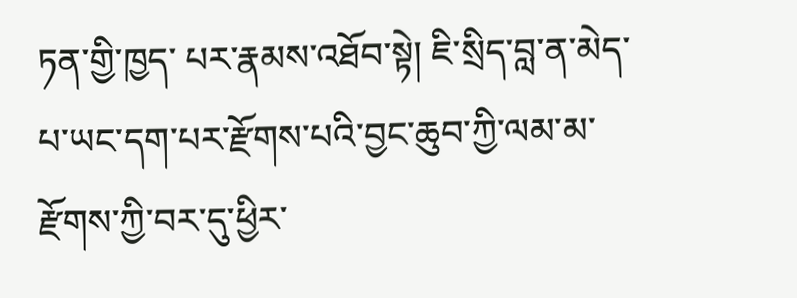ཏན་གྱི་ཁྱད་ པར་རྣམས་འཐོབ་སྟེ། ཇི་སྲིད་བླ་ན་མེད་པ་ཡང་དག་པར་རྫོགས་པའི་བྱང་ཆུབ་ཀྱི་ལམ་མ་རྫོགས་ཀྱི་བར་དུ་ཕྱིར་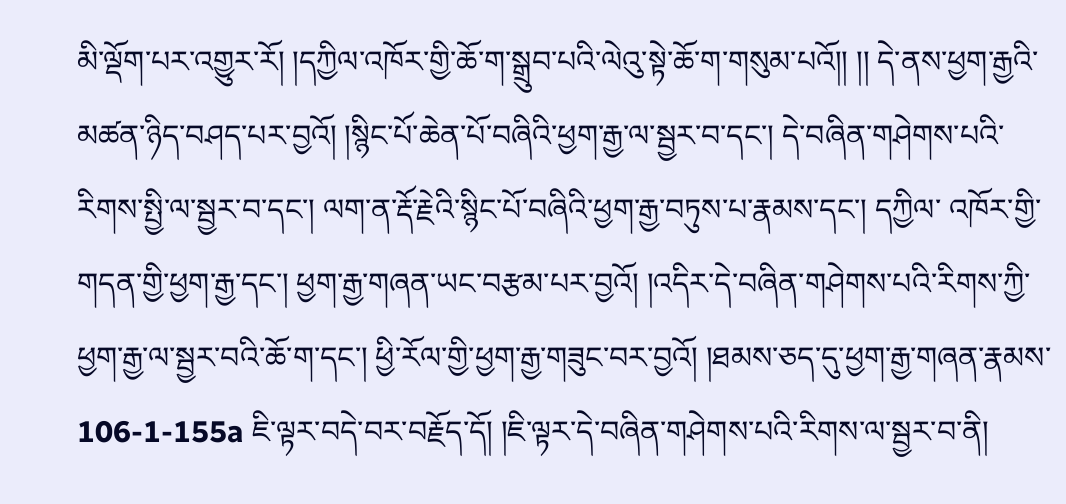མི་ལྡོག་པར་འགྱུར་རོ། །དཀྱིལ་འཁོར་གྱི་ཆོ་ག་སྒྲུབ་པའི་ལེའུ་སྟེ་ཆོ་ག་གསུམ་པའོ།། །། དེ་ནས་ཕྱག་རྒྱའི་མཚན་ཉིད་བཤད་པར་བྱའོ། །སྙིང་པོ་ཆེན་པོ་བཞིའི་ཕྱག་རྒྱ་ལ་སྦྱར་བ་དང་། དེ་བཞིན་གཤེགས་པའི་རིགས་སྤྱི་ལ་སྦྱར་བ་དང་། ལག་ན་རྡོ་རྗེའི་སྙིང་པོ་བཞིའི་ཕྱག་རྒྱ་བཏུས་པ་རྣམས་དང་། དཀྱིལ་ འཁོར་གྱི་གདན་གྱི་ཕྱག་རྒྱ་དང་། ཕྱག་རྒྱ་གཞན་ཡང་བརྩམ་པར་བྱའོ། །འདིར་དེ་བཞིན་གཤེགས་པའི་རིགས་ཀྱི་ཕྱག་རྒྱ་ལ་སྦྱར་བའི་ཆོ་ག་དང་། ཕྱི་རོལ་གྱི་ཕྱག་རྒྱ་གཟུང་བར་བྱའོ། །ཐམས་ཅད་དུ་ཕྱག་རྒྱ་གཞན་རྣམས་ 106-1-155a ཇི་ལྟར་བདེ་བར་བརྗོད་དོ། །ཇི་ལྟར་དེ་བཞིན་གཤེགས་པའི་རིགས་ལ་སྦྱར་བ་ནི།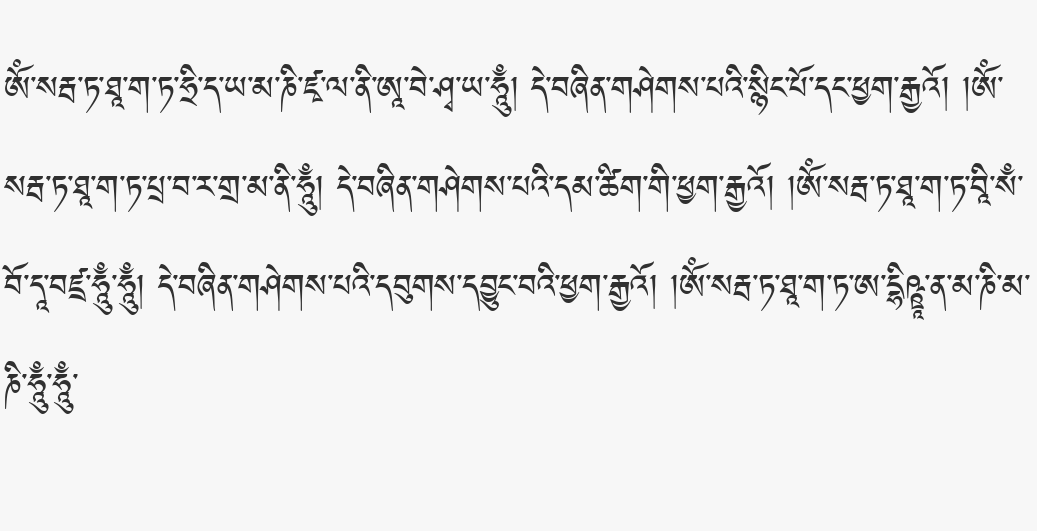ཨོཾ་སརྦ་ཏ་ཐཱ་ག་ཏ་ཧྲི་ད་ཡ་མ་ཎི་ཛྭ་ལ་ནི་ཨཱ་བེ་ཤྭ་ཡ་ཧཱུྃ། དེ་བཞིན་གཤེགས་པའི་སྙིང་པོ་དང་ཕྱག་རྒྱའོ། །ཨོཾ་སརྦ་ཏ་ཐཱ་ག་ཏ་པྲ་བ་ར་གྲ་མ་ནི་ཧཱུྃ། དེ་བཞིན་གཤེགས་པའི་དམ་ཚིག་གི་ཕྱག་རྒྱའོ། །ཨོཾ་སརྦ་ཏ་ཐཱ་ག་ཏ་བཱི་སྃ་བོ་དཱ་བཛྲ་ཧཱུྃ་ཧཱུྃ། དེ་བཞིན་གཤེགས་པའི་དབུགས་དབྱུང་བའི་ཕྱག་རྒྱའོ། །ཨོཾ་སརྦ་ཏ་ཐཱ་ག་ཏ་ཨ་དྷིཥྛཱ་ན་མ་ཎི་མ་ཎི་ཧཱུྃ་ཧཱུྃ་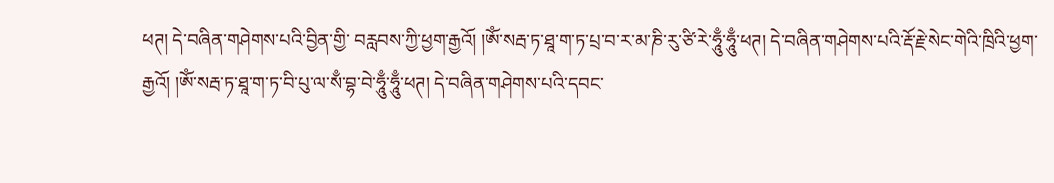ཕཊ། དེ་བཞིན་གཤེགས་པའི་བྱིན་གྱི་ བརླབས་ཀྱི་ཕྱག་རྒྱའོ། །ཨོཾ་སརྦ་ཏ་ཐཱ་ག་ཏ་པྲ་བ་ར་མ་ཎི་རུ་ཙི་རེ་ཧཱུྃ་ཧཱུྃ་ཕཊ། དེ་བཞིན་གཤེགས་པའི་རྡོ་རྗེ་སེང་གེའི་ཁྲིའི་ཕྱག་རྒྱའོ། །ཨོཾ་སརྦ་ཏ་ཐཱ་ག་ཏ་བི་པུ་ལ་སྃ་བྷ་བེ་ཧཱུྃ་ཧཱུྃ་ཕཊ། དེ་བཞིན་གཤེགས་པའི་དབང་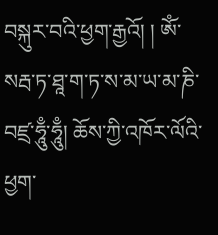བསྐུར་བའི་ཕྱག་རྒྱའོ། ། ཨོཾ་སརྦ་ཏ་ཐཱ་ག་ཏ་ས་མ་ཡ་མ་ཎི་བཛྲ་ཧཱུྃ་ཧཱུྃ། ཆོས་ཀྱི་འཁོར་ལོའི་ཕྱག་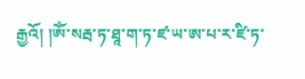རྒྱའོ། །ཨོཾ་སརྦ་ཏ་ཐཱ་ག་ཏ་ཛ་ཡ་ཨ་པ་ར་ཛི་ཏ་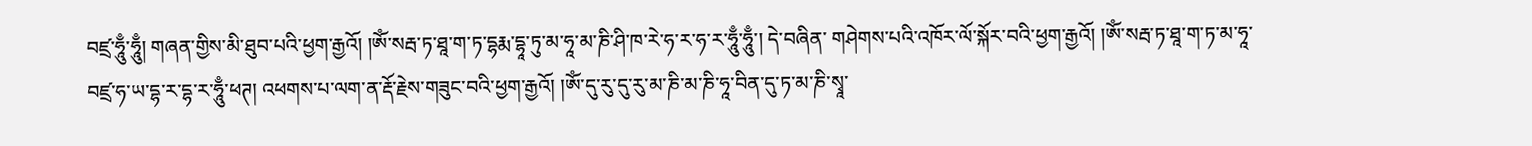བཛྲ་ཧཱུྃ་ཧཱུྃ། གཞན་གྱིས་མི་ཐུབ་པའི་ཕྱག་རྒྱའོ། །ཨོཾ་སརྦ་ཏ་ཐཱ་ག་ཏ་དྷརྨ་དྷཱ་ཏུ་མ་ཧཱ་མ་ཎི་ཤི་ཁ་རེ་ཧ་ར་ཧ་ར་ཧཱུྃ་ཧཱུྃ་། དེ་བཞིན་ གཤེགས་པའི་འཁོར་ལོ་སྐོར་བའི་ཕྱག་རྒྱའོ། །ཨོཾ་སརྦ་ཏ་ཐཱ་ག་ཏ་མ་ཧཱ་བཛྲ་ཧ་ཡ་དྷ་ར་དྷ་ར་ཧཱུྃ་ཕཊ། འཕགས་པ་ལག་ན་རྡོ་རྗེས་གཟུང་བའི་ཕྱག་རྒྱའོ། །ཨོཾ་དུ་རུ་དུ་རུ་མ་ཎི་མ་ཎི་ཧཱ་བིན་དུ་ཏ་མ་ཎི་སྭཱ་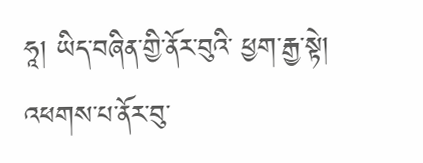ཧཱ། ཡིད་བཞིན་གྱི་ནོར་བུའི་ ཕྱག་རྒྱ་སྟེ། འཕགས་པ་ནོར་བུ་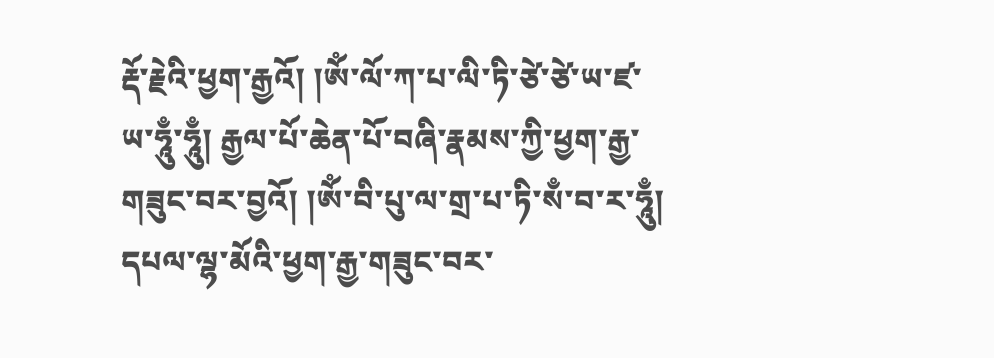རྡོ་རྗེའི་ཕྱག་རྒྱའོ། །ཨོཾ་ལོ་ཀ་པ་ལི་ཏི་ཙེ་ཙེ་ཡ་ཛ་ཡ་ཧཱུྃ་ཧཱུྃ། རྒྱལ་པོ་ཆེན་པོ་བཞི་རྣམས་ཀྱི་ཕྱག་རྒྱ་གཟུང་བར་བྱའོ། །ཨོཾ་བི་པུ་ལ་གྲ་པ་ཏི་སྃ་བ་ར་ཧཱུྃ། དཔལ་ལྷ་མོའི་ཕྱག་རྒྱ་གཟུང་བར་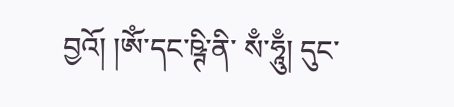བྱའོ། །ཨོཾ་དང་ཥྚི་ནི་ སྃ་ཧཱུྃ། དུང་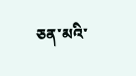ཅན་མའི་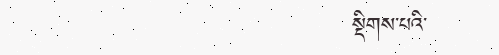སྡིགས་པའི་